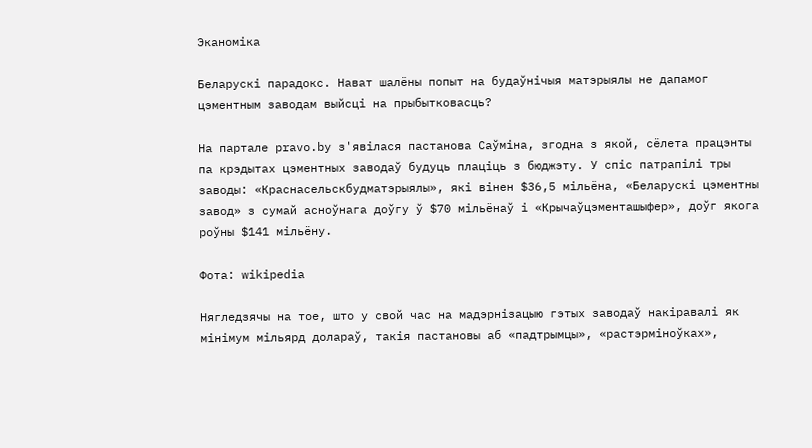Эканоміка

Беларускі парадокс. Нават шалёны попыт на будаўнічыя матэрыялы не дапамог цэментным заводам выйсці на прыбытковасць?

На партале pravo.by з'явілася пастанова Саўміна, згодна з якой, сёлета працэнты па крэдытах цэментных заводаў будуць плаціць з бюджэту. У спіс патрапілі тры заводы: «Краснасельскбудматэрыялы», які вінен $36,5 мільёна, «Беларускі цэментны завод» з сумай асноўнага доўгу ў $70 мільёнаў і «Крычаўцэменташыфер», доўг якога роўны $141 мільёну.

Фота: wikipedia

Нягледзячы на тое, што у свой час на мадэрнізацыю гэтых заводаў накіравалі як мінімум мільярд долараў, такія пастановы аб «падтрымцы», «растэрміноўках»,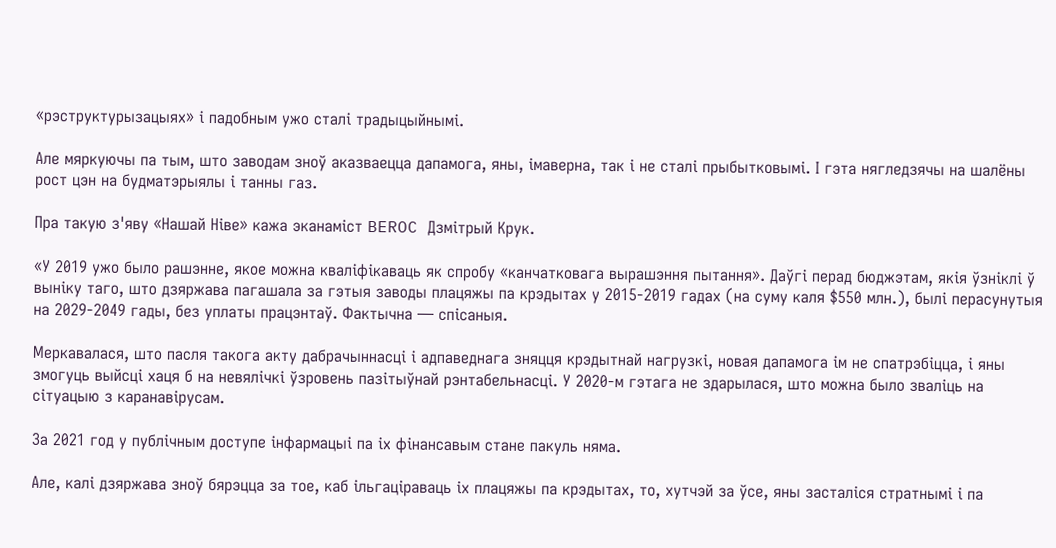«рэструктурызацыях» і падобным ужо сталі традыцыйнымі.

Але мяркуючы па тым, што заводам зноў аказваецца дапамога, яны, імаверна, так і не сталі прыбытковымі. І гэта нягледзячы на шалёны рост цэн на будматэрыялы і танны газ.

Пра такую з'яву «Нашай Ніве» кажа эканаміст BEROC Дзмітрый Крук.

«У 2019 ужо было рашэнне, якое можна кваліфікаваць як спробу «канчатковага вырашэння пытання». Даўгі перад бюджэтам, якія ўзніклі ў выніку таго, што дзяржава пагашала за гэтыя заводы плацяжы па крэдытах у 2015-2019 гадах (на суму каля $550 млн.), былі перасунутыя на 2029-2049 гады, без уплаты працэнтаў. Фактычна — спісаныя.

Меркавалася, што пасля такога акту дабрачыннасці і адпаведнага зняцця крэдытнай нагрузкі, новая дапамога ім не спатрэбіцца, і яны змогуць выйсці хаця б на невялічкі ўзровень пазітыўнай рэнтабельнасці. У 2020-м гэтага не здарылася, што можна было зваліць на сітуацыю з каранавірусам.

За 2021 год у публічным доступе інфармацыі па іх фінансавым стане пакуль няма.

Але, калі дзяржава зноў бярэцца за тое, каб ільгаціраваць іх плацяжы па крэдытах, то, хутчэй за ўсе, яны засталіся стратнымі і па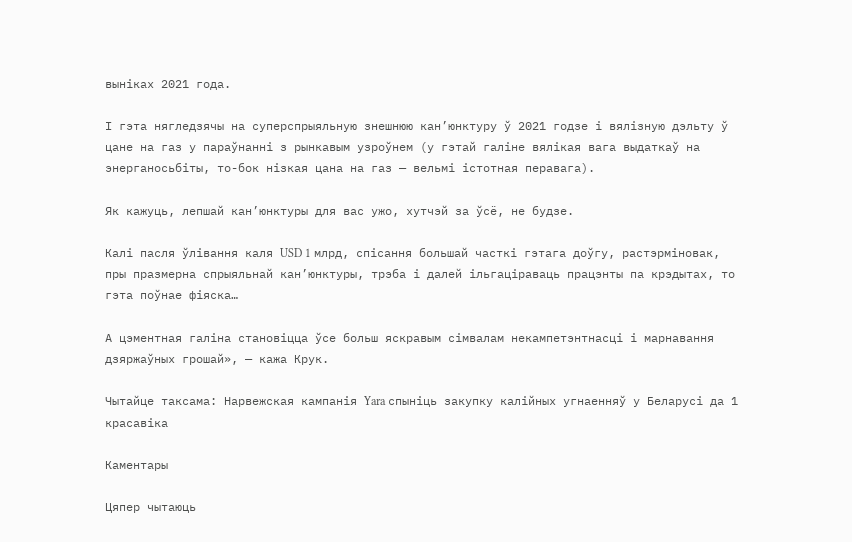выніках 2021 года.

І гэта нягледзячы на суперспрыяльную знешнюю кан’юнктуру ў 2021 годзе і вялізную дэльту ў цане на газ у параўнанні з рынкавым узроўнем (у гэтай галіне вялікая вага выдаткаў на энерганосьбіты, то-бок нізкая цана на газ — вельмі істотная перавага).

Як кажуць, лепшай кан’юнктуры для вас ужо, хутчэй за ўсё, не будзе.

Калі пасля ўлівання каля USD 1 млрд, спісання большай часткі гэтага доўгу, растэрміновак, пры празмерна спрыяльнай кан’юнктуры, трэба і далей ільгаціраваць працэнты па крэдытах, то гэта поўнае фіяска…

А цэментная галіна становіцца ўсе больш яскравым сімвалам некампетэнтнасці і марнавання дзяржаўных грошай», — кажа Крук.

Чытайце таксама: Нарвежская кампанія Yara спыніць закупку калійных угнаенняў у Беларусі да 1 красавіка

Каментары

Цяпер чытаюць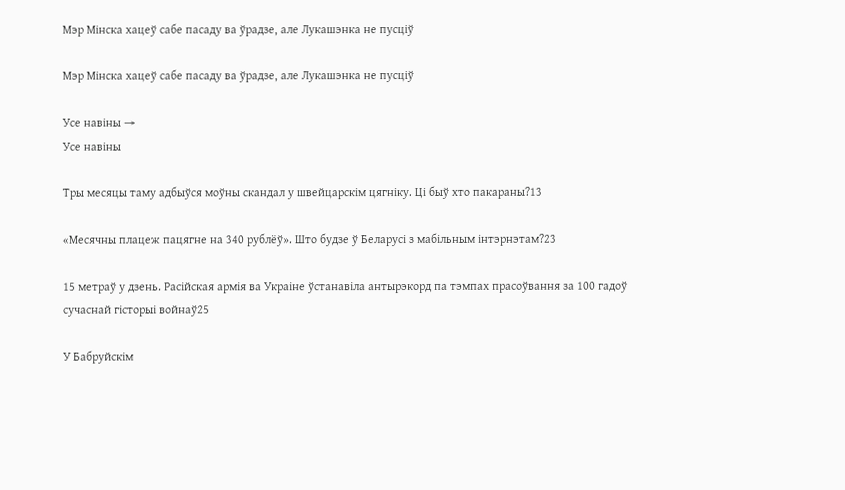Мэр Мінска хацеў сабе пасаду ва ўрадзе, але Лукашэнка не пусціў

Мэр Мінска хацеў сабе пасаду ва ўрадзе, але Лукашэнка не пусціў

Усе навіны →
Усе навіны

Тры месяцы таму адбыўся моўны скандал у швейцарскім цягніку. Ці быў хто пакараны?13

«Месячны плацеж пацягне на 340 рублёў». Што будзе ў Беларусі з мабільным інтэрнэтам?23

15 метраў у дзень. Расійская армія ва Украіне ўстанавіла антырэкорд па тэмпах прасоўвання за 100 гадоў сучаснай гісторыі войнаў25

У Бабруйскім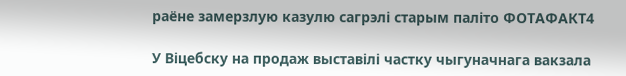раёне замерзлую казулю сагрэлі старым паліто ФОТАФАКТ4

У Віцебску на продаж выставілі частку чыгуначнага вакзала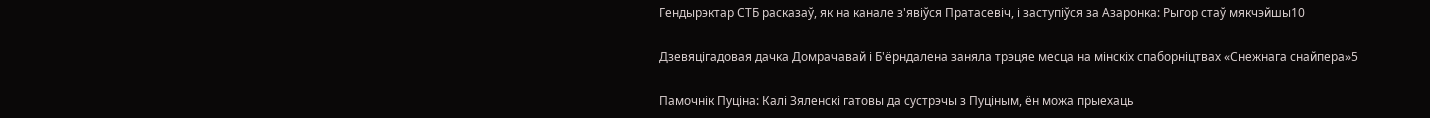Гендырэктар СТБ расказаў, як на канале з'явіўся Пратасевіч, і заступіўся за Азаронка: Рыгор стаў мякчэйшы10

Дзевяцігадовая дачка Домрачавай і Б'ёрндалена заняла трэцяе месца на мінскіх спаборніцтвах «Снежнага снайпера»5

Памочнік Пуціна: Калі Зяленскі гатовы да сустрэчы з Пуціным, ён можа прыехаць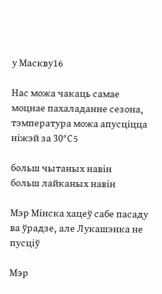у Маскву16

Нас можа чакаць самае моцнае пахаладанне сезона, тэмпература можа апусціцца ніжэй за 30°С5

больш чытаных навін
больш лайканых навін

Мэр Мінска хацеў сабе пасаду ва ўрадзе, але Лукашэнка не пусціў

Мэр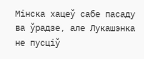Мінска хацеў сабе пасаду ва ўрадзе, але Лукашэнка не пусціў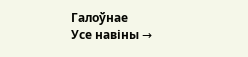Галоўнае
Усе навіны →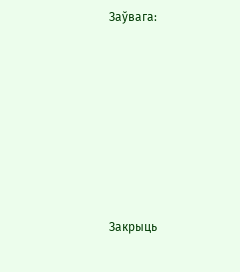Заўвага:









Закрыць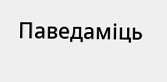Паведаміць